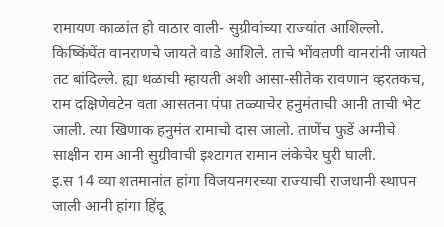रामायण काळांत हो वाठार वाली- सुग्रीवांच्या राज्यांत आशिल्लो. किष्किंघेंत वानराणचे जायते वाडे आशिले. ताचे भोंवतणी वानरांनी जायते तट बांदिल्ले. ह्या थळाची म्हायती अशी आसा-सीतेक रावणान व्हरतकच, राम दक्षिणेवटेन वता आसतना पंपा तळ्याचेर हनुमंताची आनी ताची भेट जाली. त्या खिणाक हनुमंत रामाचो दास जालो. ताणेंच फुडें अग्नीचे साक्षीन राम आनी सुग्रीवाची इश्टागत रामान लंकेचेर घुरी घाली.
इ.स 14 व्या शतमानांत हांगा विजयनगरच्या राज्याची राजधानी स्थापन जाली आनी हांगा हिंदू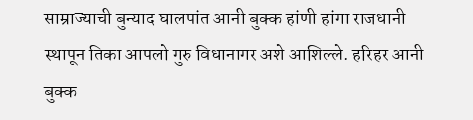साम्राज्याची बुन्याद घालपांत आनी बुक्क हांणी हांगा राजधानी स्थापून तिका आपलो गुरु विधानागर अशे आशिल्ले. हरिहर आनी बुक्क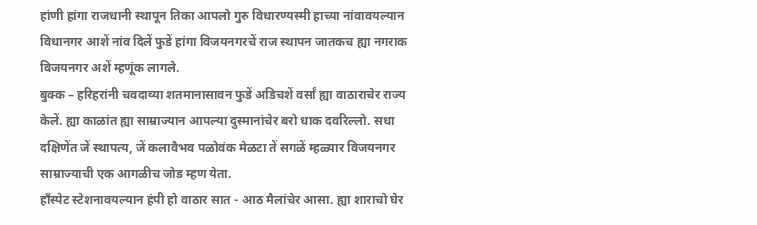हांणी हांगा राजधानी स्थापून तिका आपलो गुरु विधारण्यस्मी हाच्या नांवावयल्यान विधानगर आशें नांव दिलें फुडें हांगा विजयनगरचें राज स्थापन जातकच ह्या नगराक विजयनगर अशें म्हणूंक लागले.
बुक्क – हरिहरांनी चवदाव्या शतमानासावन फुडें अडिचशें वर्सां ह्या वाठाराचेर राज्य केलें. ह्या काळांत ह्या साम्राज्यान आपल्या दुस्मानांचेर बरो धाक दवरिल्लो. सधा दक्षिणेंत जें स्थापत्य, जें कलावैभव पळोवंक मेळटा तें सगळें म्हळ्यार विजयनगर साम्राज्याची एक आगळीच जोड म्हण येता.
हाँस्पेट स्टेशनावयल्यान हंपी हो वाठार सात - आठ मैलांचेर आसा. ह्या शाराचो घेर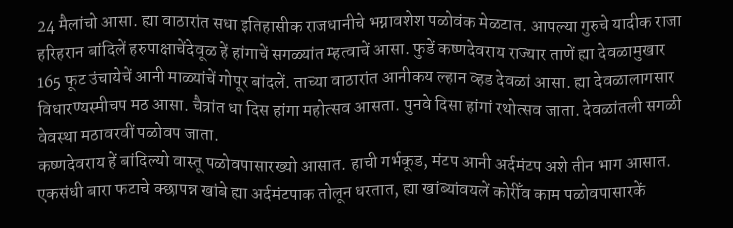24 मैलांचो आसा. ह्या वाठारांत सधा इतिहासीक राजधानीचे भग्नावशेश पळोवंक मेळटात. आपल्या गुरुचे यादीक राजा हरिहरान बांदिलें हरुपाक्षाचेंदेवूळ हें हांगाचें सगळ्यांत म्हत्वाचें आसा. फुडें कष्णदेवराय राज्यार ताणें ह्या देवळामुखार 165 फूट उंचायेचें आनी माळ्यांचें गोपूर बांदलें. ताच्या वाठारांत आनीकय ल्हान व्हड देवळां आसा. ह्या देवळालागसार विधारण्यस्मीचप मठ आसा. चैत्रांत धा दिस हांगा महोत्सव आसता. पुनवे दिसा हांगां रथोत्सव जाता. देवळांतली सगळी वेवस्था मठावरवीं पळोवप जाता.
कष्णदेवराय हें बांदिल्यो वास्तू पळोवपासारख्यो आसात. हाची गर्भकूड, मंटप आनी अर्दमंटप अशे तीन भाग आसात. एकसंधी बारा फटाचे क्छापन्न खांबे ह्या अर्दमंटपाक तोलून धरतात, ह्या खांब्यांवयलें कोरीँव काम पळोवपासारकें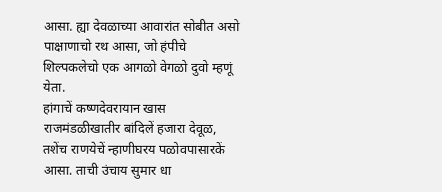आसा. ह्या देवळाच्या आवारांत सोबीत असो पाक्षाणाचो रथ आसा, जो हंपीचे शिल्पकलेचो एक आगळो वेगळो दुवो म्हणूं येता.
हांगाचें कष्णदेवरायान खास राजमंडळीखातीर बांदिलें हजारा देवूळ, तशेंच राणयेचें न्हाणीघरय पळोवपासारकें आसा. ताची उंचाय सुमार धा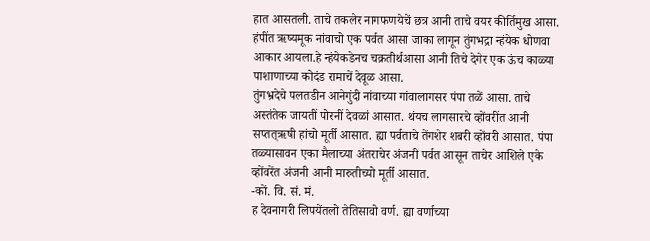हात आसतली. ताचे तकलेर नागफणयेचें छत्र आनी ताचे वयर कीर्तिमुख आसा. हंपींत ऋष्यमूक नांवाचो एक पर्वत आसा जाका लागून तुंगभद्रा न्हंयेक धोणवा आकार आयला.हे न्हंयेकडेनच चक्रतीर्थआसा आनी तिचे देगेर एक ऊंच काळ्या पाशाणाच्या कोदंड रामाचें देवूळ आसा.
तुंगभ्रदेचे पलतडीन आनेगुंदी नांवाच्या गांवालागसर पंपा तळें आसा. ताचे अस्तंतेक जायतीं पोरनीं देवळां आसात. थंयच लागसारचे व्होंवरींत आनी सप्तत्ऋषी हांचो मूर्ती आसात. ह्या पर्वताचे तेंगशेर शबरी व्होंवरी आसात. पंपा तळ्यासावन एका मैलाच्या अंतराचेर अंजनी पर्वत आसून ताचेर आशिले एके व्होंवरेंत अंजनी आनी मारुतीच्यो मूर्ती आसात.
-कों. वि. सं. मं.
ह देवनागरी लिपयेंतलो तेतिसावो वर्ण. ह्या वर्णाच्या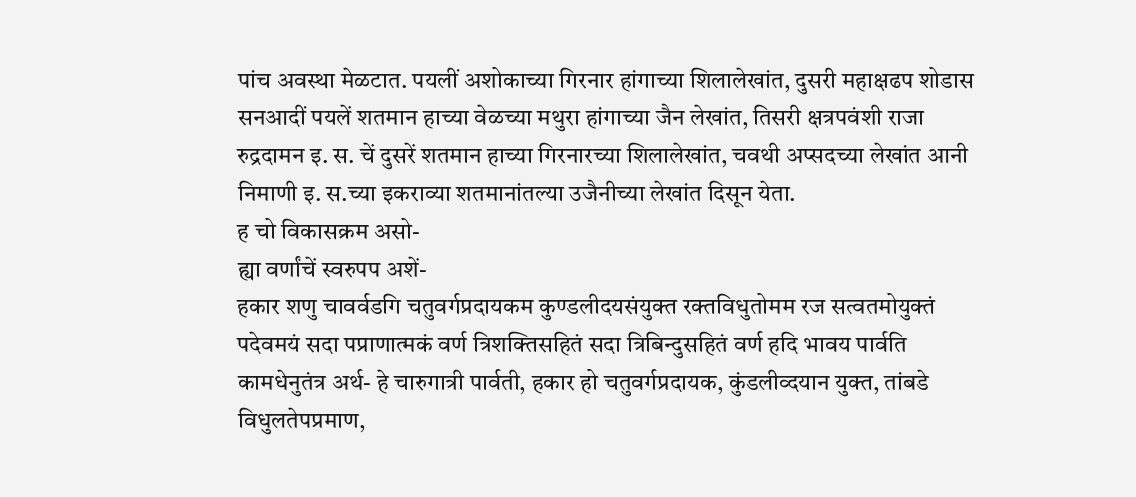पांच अवस्था मेळटात. पयलीं अशोकाच्या गिरनार हांगाच्या शिलालेखांत, दुसरी महाक्षढप शोडास सनआदीं पयलें शतमान हाच्या वेळच्या मथुरा हांगाच्या जैन लेखांत, तिसरी क्षत्रपवंशी राजा रुद्रदामन इ. स. चें दुसरें शतमान हाच्या गिरनारच्या शिलालेखांत, चवथी अप्सदच्या लेखांत आनी निमाणी इ. स.च्या इकराव्या शतमानांतल्या उजैनीच्या लेखांत दिसून येता.
ह चो विकासक्रम असो-
ह्या वर्णांचें स्वरुपप अशें-
हकार शणु चावर्वडगि चतुवर्गप्रदायकम कुण्डलीदयसंयुक्त रक्तविधुतोमम रज सत्वतमोयुक्तं पदेवमयं सदा पप्राणात्मकं वर्ण त्रिशक्तिसहितं सदा त्रिबिन्दुसहितं वर्ण हदि भावय पार्वति कामधेनुतंत्र अर्थ- हे चारुगात्री पार्वती, हकार हो चतुवर्गप्रदायक, कुंडलीव्दयान युक्त, तांबडे विधुलतेपप्रमाण,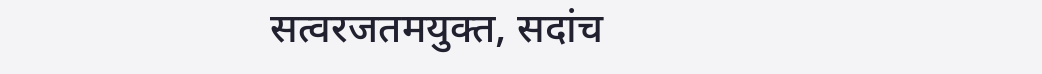सत्वरजतमयुक्त, सदांच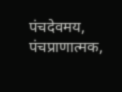पंचदेवमय, पंचप्राणात्मक,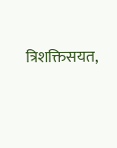त्रिशक्तिसयत,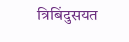त्रिबिंदुसयत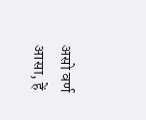असो वर्ण आसा, हें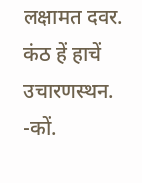लक्षामत दवर. कंठ हें हाचें उचारणस्थन. -कों.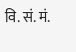वि. सं. मं.